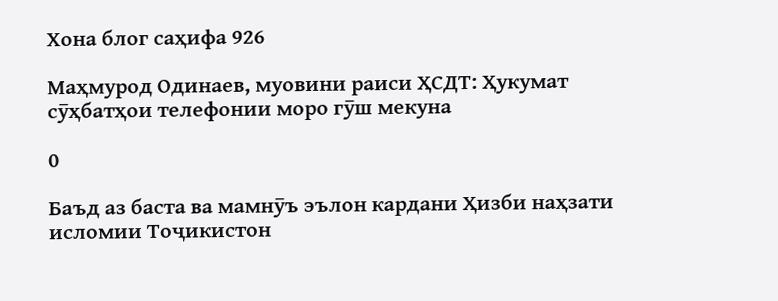Хона блог саҳифа 926

Маҳмурод Одинаев, муовини раиси ҲСДТ: Ҳукумат сӯҳбатҳои телефонии моро гӯш мекуна

0

Баъд аз баста ва мамнӯъ эълон кардани Ҳизби наҳзати исломии Тоҷикистон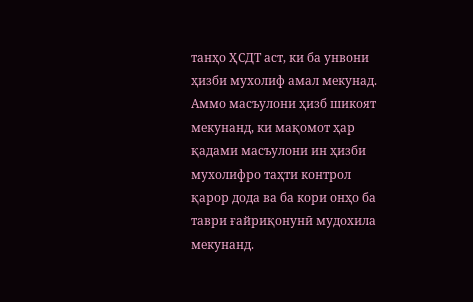танҳо ҲСДТ аст, ки ба унвони ҳизби мухолиф амал мекунад. Аммо масъулони ҳизб шикоят мекунанд, ки мақомот ҳар қадами масъулони ин ҳизби мухолифро таҳти контрол қарор дода ва ба кори онҳо ба таври ғайриқонунӣ мудохила мекунанд.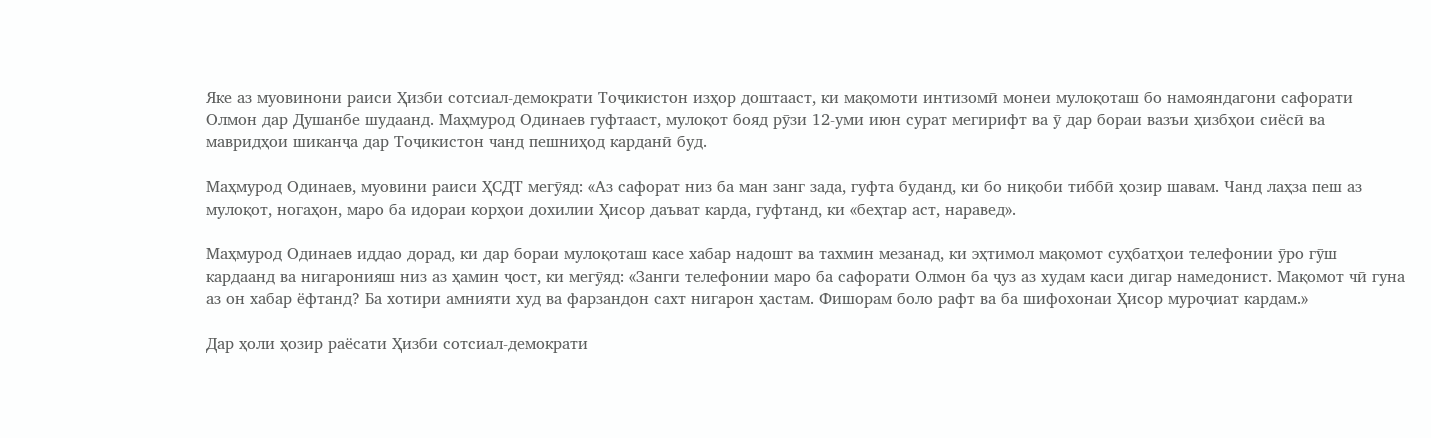Яке аз муовинони раиси Ҳизби сотсиал-демократи Тоҷикистон изҳор доштааст, ки мақомоти интизомӣ монеи мулоқоташ бо намояндагони сафорати Олмон дар Душанбе шудаанд. Маҳмурод Одинаев гуфтааст, мулоқот бояд рӯзи 12-уми июн сурат мегирифт ва ӯ дар бораи вазъи ҳизбҳои сиёсӣ ва мавридҳои шиканҷа дар Тоҷикистон чанд пешниҳод карданӣ буд.

Маҳмурод Одинаев, муовини раиси ҲСДТ мегӯяд: «Аз сафорат низ ба ман занг зада, гуфта буданд, ки бо ниқоби тиббӣ ҳозир шавам. Чанд лаҳза пеш аз мулоқот, ногаҳон, маро ба идораи корҳои дохилии Ҳисор даъват карда, гуфтанд, ки «беҳтар аст, наравед».

Маҳмурод Одинаев иддао дорад, ки дар бораи мулоқоташ касе хабар надошт ва тахмин мезанад, ки эҳтимол мақомот суҳбатҳои телефонии ӯро гӯш кардаанд ва нигаронияш низ аз ҳамин ҷост, ки мегӯяд: «Занги телефонии маро ба сафорати Олмон ба ҷуз аз худам каси дигар намедонист. Мақомот чӣ гуна аз он хабар ёфтанд? Ба хотири амнияти худ ва фарзандон сахт нигарон ҳастам. Фишорам боло рафт ва ба шифохонаи Ҳисор муроҷиат кардам.»

Дар ҳоли ҳозир раёсати Ҳизби сотсиал-демократи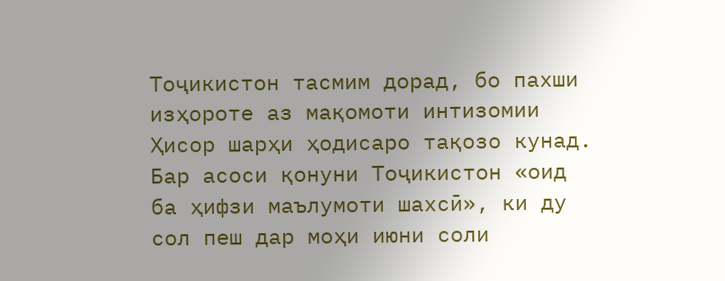Тоҷикистон тасмим дорад, бо пахши изҳороте аз мақомоти интизомии Ҳисор шарҳи ҳодисаро тақозо кунад. Бар асоси қонуни Тоҷикистон «оид ба ҳифзи маълумоти шахсӣ», ки ду сол пеш дар моҳи июни соли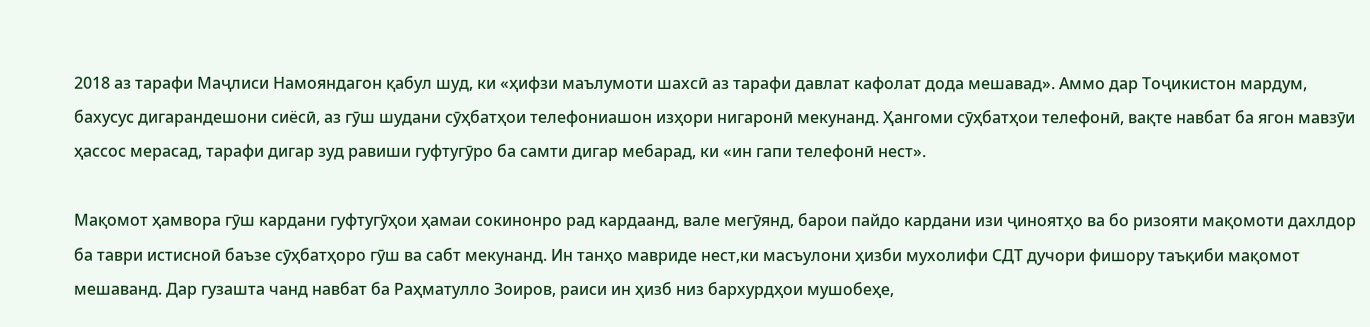2018 аз тарафи Маҷлиси Намояндагон қабул шуд, ки «ҳифзи маълумоти шахсӣ аз тарафи давлат кафолат дода мешавад». Аммо дар Тоҷикистон мардум, бахусус дигарандешони сиёсӣ, аз гӯш шудани сӯҳбатҳои телефониашон изҳори нигаронӣ мекунанд. Ҳангоми сӯҳбатҳои телефонӣ, вақте навбат ба ягон мавзӯи ҳассос мерасад, тарафи дигар зуд равиши гуфтугӯро ба самти дигар мебарад, ки «ин гапи телефонӣ нест».

Мақомот ҳамвора гӯш кардани гуфтугӯҳои ҳамаи сокинонро рад кардаанд, вале мегӯянд, барои пайдо кардани изи ҷиноятҳо ва бо ризояти мақомоти дахлдор ба таври истисноӣ баъзе сӯҳбатҳоро гӯш ва сабт мекунанд. Ин танҳо мавриде нест,ки масъулони ҳизби мухолифи СДТ дучори фишору таъқиби мақомот мешаванд. Дар гузашта чанд навбат ба Раҳматулло Зоиров, раиси ин ҳизб низ бархурдҳои мушобеҳе,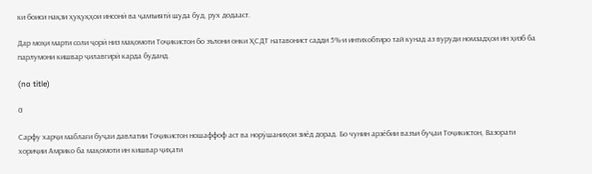ки боиси нақзи ҳуқуқҳои инсонӣ ва ҷамъиятӣ шуда буд, рух додааст.

Дар моҳи марти соли ҷорӣ низ мақомоти Тоҷикистон бо эълони онки ҲСДТ натавонист садди 5%-и интихобтиро тай кунад аз вуруди номзадҳои ин ҳизб ба парлумони кишвар ҷилавгирӣ карда буданд.

(no title)

0

Сарфу харҷи маблағи буҷаи давлатии Тоҷикистон ношаффоф аст ва норӯшаниҳои зиёд дорад. Бо чунин арзёбии вазъи буҷаи Тоҷикистон, Вазорати хориҷии Амрико ба мақомоти ин кишвар ҷиҳати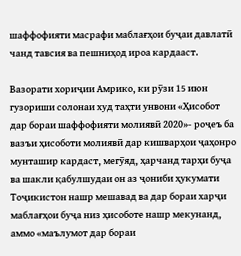шаффофияти масрафи маблағҳои буҷаи давлатӣ чанд тавсия ва пешниҳод ироа кардааст.

Вазорати хориҷии Амрико, ки рӯзи 15 июн гузориши солонаи худ таҳти унвони «Ҳисобот дар бораи шаффофияти молиявӣ 2020»- роҷеъ ба вазъи ҳисоботи молиявӣ дар кишварҳои ҷаҳонро мунташир кардаст, мегӯяд, ҳарчанд тарҳи буҷа ва шакли қабулшудаи он аз ҷониби ҳукумати Тоҷикистон нашр мешавад ва дар бораи харҷи маблағҳои буҷа низ ҳисоботе нашр мекунанд, аммо «маълумот дар бораи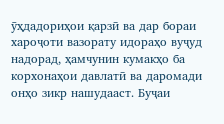ӯҳдадориҳои қарзӣ ва дар бораи хароҷоти вазорату идораҳо вуҷуд надорад, ҳамчунин кумакҳо ба корхонаҳои давлатӣ ва даромади онҳо зикр нашудааст. Буҷаи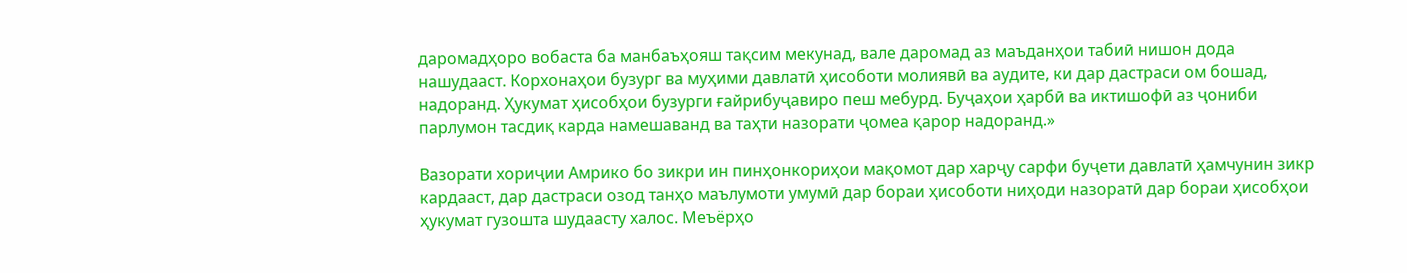даромадҳоро вобаста ба манбаъҳояш тақсим мекунад, вале даромад аз маъданҳои табиӣ нишон дода нашудааст. Корхонаҳои бузург ва муҳими давлатӣ ҳисоботи молиявӣ ва аудите, ки дар дастраси ом бошад, надоранд. Ҳукумат ҳисобҳои бузурги ғайрибуҷавиро пеш мебурд. Буҷаҳои ҳарбӣ ва иктишофӣ аз ҷониби парлумон тасдиқ карда намешаванд ва таҳти назорати ҷомеа қарор надоранд.»

Вазорати хориҷии Амрико бо зикри ин пинҳонкориҳои мақомот дар харҷу сарфи буҷети давлатӣ ҳамчунин зикр кардааст, дар дастраси озод танҳо маълумоти умумӣ дар бораи ҳисоботи ниҳоди назоратӣ дар бораи ҳисобҳои ҳукумат гузошта шудаасту халос. Меъёрҳо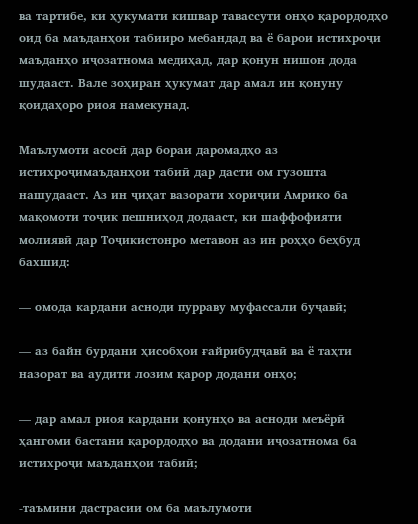ва тартибе, ки ҳукумати кишвар тавассути онҳо қарордодҳо оид ба маъданҳои табииро мебандад ва ё барои истихроҷи маъданҳо иҷозатнома медиҳад, дар қонун нишон дода шудааст. Вале зоҳиран ҳукумат дар амал ин қонуну қоидаҳоро риоя намекунад.

Маълумоти асосӣ дар бораи даромадҳо аз истихроҷимаъданҳои табиӣ дар дасти ом гузошта нашудааст. Аз ин ҷиҳат вазорати хориҷии Амрико ба мақомоти тоҷик пешниҳод додааст, ки шаффофияти молиявӣ дар Тоҷикистонро метавон аз ин роҳҳо беҳбуд бахшид:

— омода кардани асноди пурраву муфассали буҷавӣ;

— аз байн бурдани ҳисобҳои ғайрибудҷавӣ ва ё таҳти назорат ва аудити лозим қарор додани онҳо;

— дар амал риоя кардани қонунҳо ва асноди меъёрӣ ҳангоми бастани қарордодҳо ва додани иҷозатнома ба истихроҷи маъданҳои табиӣ;

-таъмини дастрасии ом ба маълумоти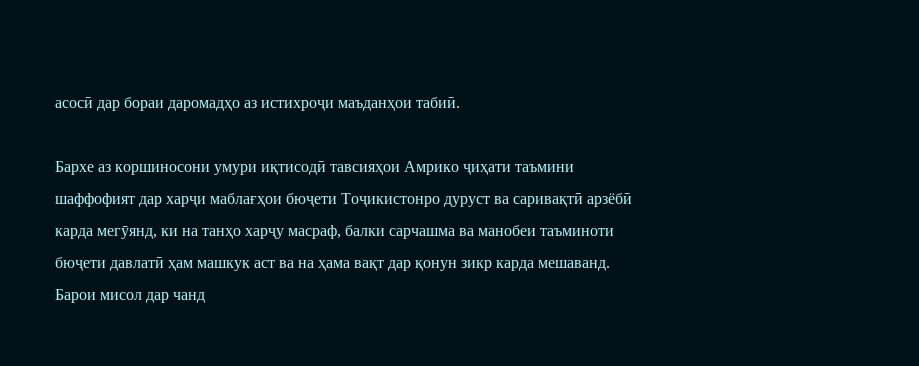асосӣ дар бораи даромадҳо аз истихроҷи маъданҳои табиӣ.

Бархе аз коршиносони умури иқтисодӣ тавсияҳои Амрико ҷиҳати таъмини шаффофият дар харҷи маблағҳои бюҷети Тоҷикистонро дуруст ва саривақтӣ арзёбӣ карда мегӯянд, ки на танҳо харҷу масраф, балки сарчашма ва манобеи таъминоти бюҷети давлатӣ ҳам машкук аст ва на ҳама вақт дар қонун зикр карда мешаванд. Барои мисол дар чанд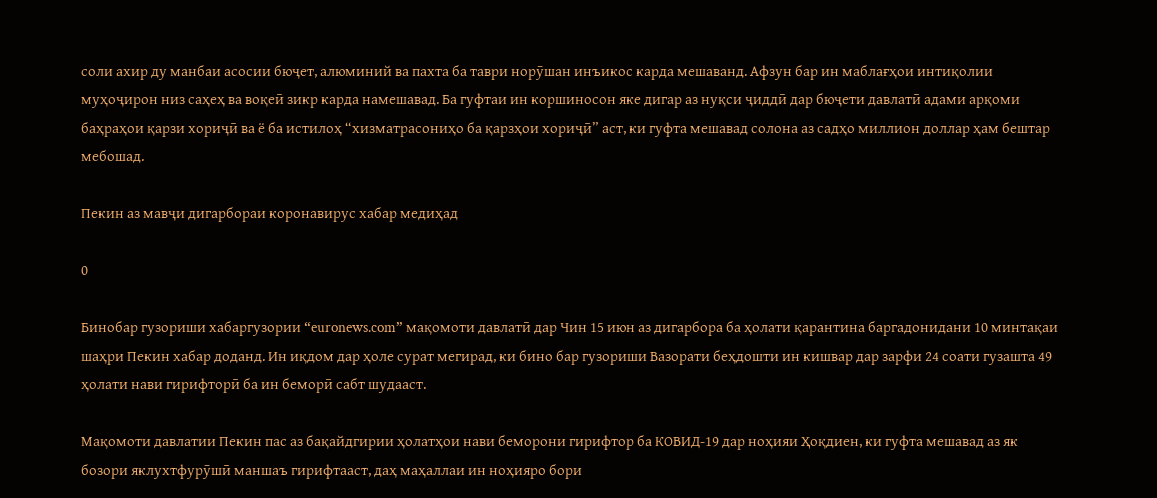соли ахир ду манбаи асосии бюҷет, алюминий ва пахта ба таври норӯшан инъикос карда мешаванд. Афзун бар ин маблағҳои интиқолии муҳоҷирон низ саҳеҳ ва воқеӣ зикр карда намешавад. Ба гуфтаи ин коршиносон яке дигар аз нуқси ҷиддӣ дар бюҷети давлатӣ адами арқоми баҳраҳои қарзи хориҷӣ ва ё ба истилоҳ “хизматрасониҳо ба қарзҳои хориҷӣ” аст, ки гуфта мешавад солона аз садҳо миллион доллар ҳам бештар мебошад.

Пекин аз мавҷи дигарбораи коронавирус хабар медиҳад

0

Бинобар гузориши хабаргузории “euronews.com” мақомоти давлатӣ дар Чин 15 июн аз дигарбора ба ҳолати қарантина баргадонидани 10 минтақаи шаҳри Пекин хабар доданд. Ин иқдом дар ҳоле сурат мегирад, ки бино бар гузориши Вазорати беҳдошти ин кишвар дар зарфи 24 соати гузашта 49 ҳолати нави гирифторӣ ба ин беморӣ сабт шудааст.

Мақомоти давлатии Пекин пас аз бақайдгирии ҳолатҳои нави беморони гирифтор ба КОВИД-19 дар ноҳияи Ҳоқдиен, ки гуфта мешавад аз як бозори яклухтфурӯшӣ маншаъ гирифтааст, даҳ маҳаллаи ин ноҳияро бори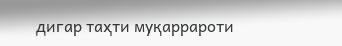дигар таҳти муқаррароти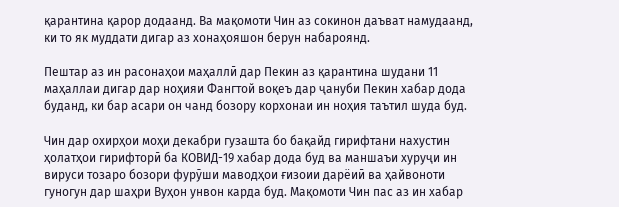қарантина қарор додаанд. Ва мақомоти Чин аз сокинон даъват намудаанд, ки то як муддати дигар аз хонаҳояшон берун набароянд.

Пештар аз ин расонаҳои маҳаллӣ дар Пекин аз қарантина шудани 11 маҳаллаи дигар дар ноҳияи Фангтой воқеъ дар ҷануби Пекин хабар дода буданд, ки бар асари он чанд бозору корхонаи ин ноҳия таътил шуда буд.

Чин дар охирҳои моҳи декабри гузашта бо бақайд гирифтани нахустин ҳолатҳои гирифторӣ ба КОВИД-19 хабар дода буд ва маншаъи хуруҷи ин вируси тозаро бозори фурӯши маводҳои ғизоии дарёиӣ ва ҳайвоноти гуногун дар шаҳри Вуҳон унвон карда буд. Мақомоти Чин пас аз ин хабар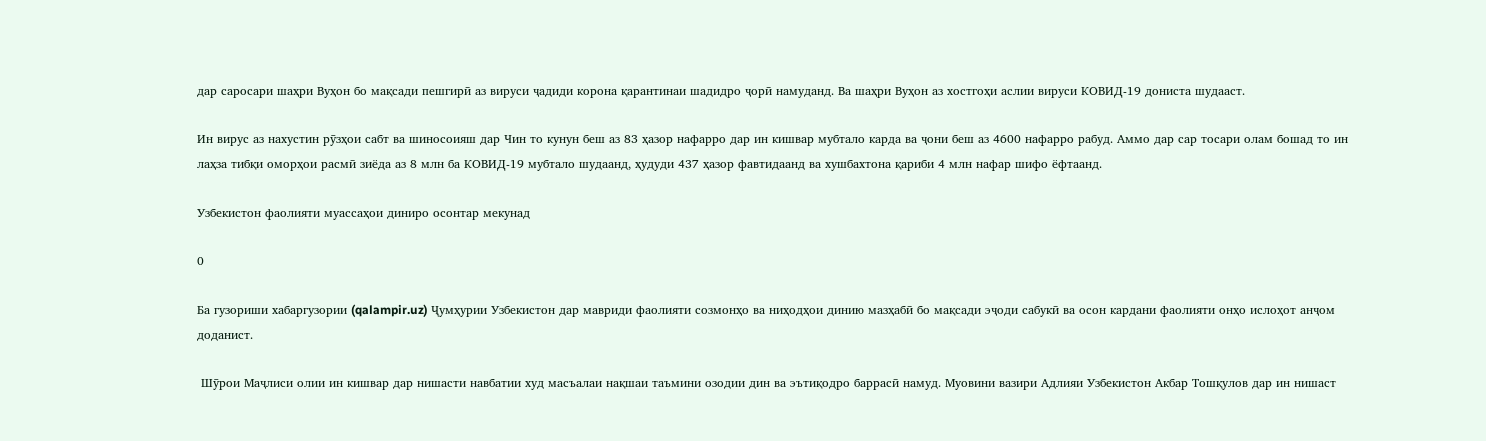дар саросари шаҳри Вуҳон бо мақсади пешгирӣ аз вируси ҷадиди корона қарантинаи шадидро ҷорӣ намуданд. Ва шаҳри Вуҳон аз хостгоҳи аслии вируси КОВИД-19 дониста шудааст.

Ин вирус аз нахустин рӯзҳои сабт ва шиносоияш дар Чин то кунун беш аз 83 ҳазор нафарро дар ин кишвар мубтало карда ва ҷони беш аз 4600 нафарро рабуд. Аммо дар сар тосари олам бошад то ин лаҳза тибқи оморҳои расмӣ зиёда аз 8 млн ба КОВИД-19 мубтало шудаанд, ҳудуди 437 ҳазор фавтидаанд ва хушбахтона қариби 4 млн нафар шифо ёфтаанд.

Узбекистон фаолияти муассаҳои диниро осонтар мекунад

0

Ба гузориши хабаргузории (qalampir.uz) Ҷумҳурии Узбекистон дар мавриди фаолияти созмонҳо ва ниҳодҳои динию мазҳабӣ бо мақсади эҷоди сабукӣ ва осон кардани фаолияти онҳо ислоҳот анҷом доданист.

 Шӯрои Маҷлиси олии ин кишвар дар нишасти навбатии худ масъалаи нақшаи таъмини озодии дин ва эътиқодро баррасӣ намуд. Муовини вазири Адлияи Узбекистон Акбар Тошқулов дар ин нишаст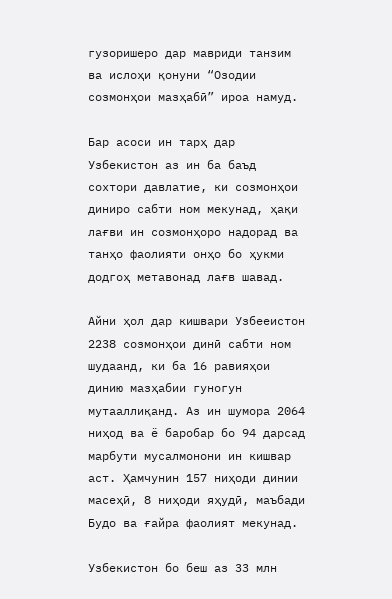гузоришеро дар мавриди танзим ва ислоҳи қонуни “Озодии созмонҳои мазҳабӣ” ироа намуд.

Бар асоси ин тарҳ дар Узбекистон аз ин ба баъд сохтори давлатие, ки созмонҳои диниро сабти ном мекунад, ҳақи лағви ин созмонҳоро надорад ва танҳо фаолияти онҳо бо ҳукми додгоҳ метавонад лағв шавад.

Айни ҳол дар кишвари Узбееистон 2238 созмонҳои динӣ сабти ном шудаанд, ки ба 16 равияҳои динию мазҳабии гуногун мутааллиқанд. Аз ин шумора 2064 ниҳод ва ё баробар бо 94 дарсад марбути мусалмонони ин кишвар аст. Ҳамчунин 157 ниҳоди динии масеҳӣ, 8 ниҳоди яҳудӣ, маъбади Будо ва ғайра фаолият мекунад.

Узбекистон бо беш аз 33 млн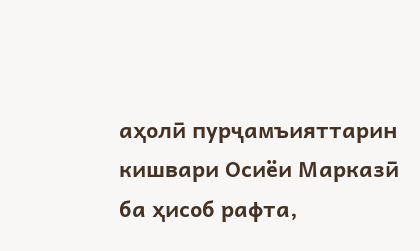аҳолӣ пурҷамъияттарин кишвари Осиёи Марказӣ ба ҳисоб рафта,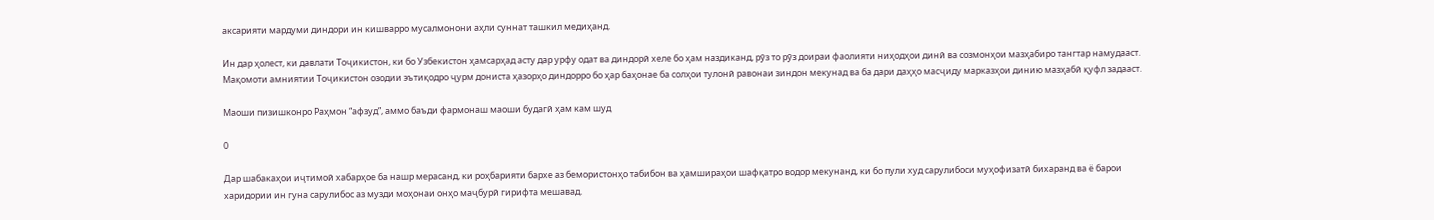аксарияти мардуми диндори ин кишварро мусалмонони аҳли суннат ташкил медиҳанд.

Ин дар ҳолест, ки давлати Тоҷикистон, ки бо Узбекистон ҳамсарҳад асту дар урфу одат ва диндорӣ хеле бо ҳам наздиканд, рӯз то рӯз доираи фаолияти ниҳодҳои динӣ ва созмонҳои мазҳабиро тангтар намудааст. Мақомоти амниятии Тоҷикистон озодии эътиқодро ҷурм дониста ҳазорҳо диндорро бо ҳар баҳонае ба солҳои тулонӣ равонаи зиндон мекунад ва ба дари даҳҳо масҷиду марказҳои динию мазҳабӣ қуфл задааст.

Маоши пизишконро Раҳмон “афзуд”, аммо баъди фармонаш маоши будагӣ ҳам кам шуд

0

Дар шабакаҳои иҷтимоӣ хабарҳое ба нашр мерасанд, ки роҳбарияти бархе аз бемористонҳо табибон ва ҳамшираҳои шафқатро водор мекунанд, ки бо пули худ сарулибоси муҳофизатӣ бихаранд ва ё барои харидории ин гуна сарулибос аз музди моҳонаи онҳо маҷбурӣ гирифта мешавад.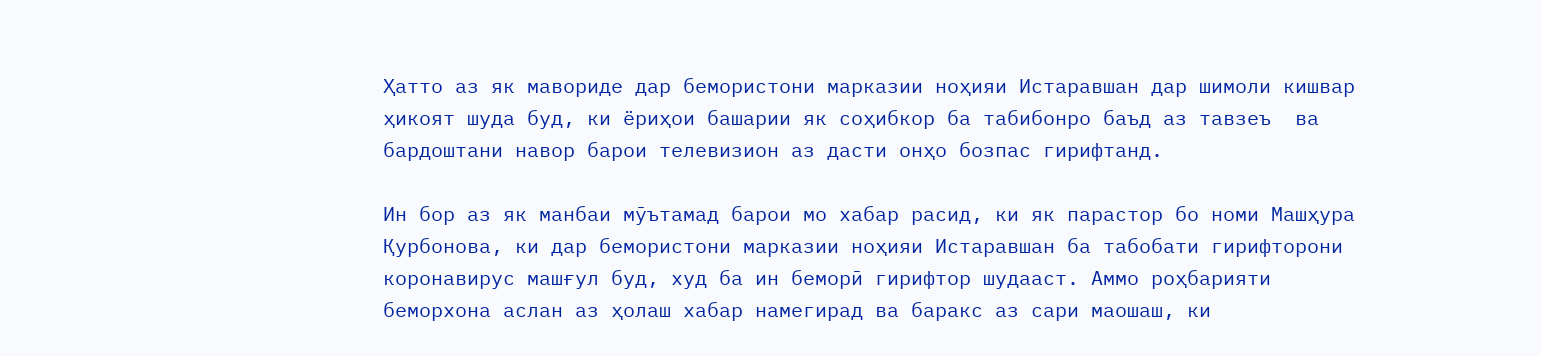Ҳатто аз як мавориде дар бемористони марказии ноҳияи Истаравшан дар шимоли кишвар ҳикоят шуда буд, ки ёриҳои башарии як соҳибкор ба табибонро баъд аз тавзеъ  ва бардоштани навор барои телевизион аз дасти онҳо бозпас гирифтанд.

Ин бор аз як манбаи мӯътамад барои мо хабар расид, ки як парастор бо номи Машҳура Қурбонова, ки дар бемористони марказии ноҳияи Истаравшан ба табобати гирифторони коронавирус машғул буд, худ ба ин беморӣ гирифтор шудааст. Аммо роҳбарияти беморхона аслан аз ҳолаш хабар намегирад ва баракс аз сари маошаш, ки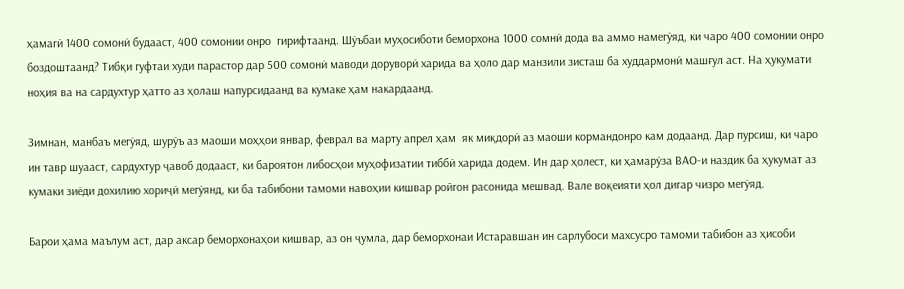ҳамагӣ 1400 сомонӣ будааст, 400 сомонии онро  гирифтаанд. Шӯъбаи муҳосиботи беморхона 1000 сомнӣ дода ва аммо намегӯяд, ки чаро 400 сомонии онро боздоштаанд? Тибқи гуфтаи худи парастор дар 500 сомонӣ маводи доруворӣ харида ва ҳоло дар манзили зисташ ба худдармонӣ машғул аст. На ҳукумати ноҳия ва на сардухтур ҳатто аз ҳолаш напурсидаанд ва кумаке ҳам накардаанд.

Зимнан, манбаъ мегӯяд, шурӯъ аз маоши моҳҳои январ, феврал ва марту апрел ҳам  як миқдорӣ аз маоши кормандонро кам додаанд. Дар пурсиш, ки чаро ин тавр шуааст, сардухтур ҷавоб додааст, ки бароятон либосҳои муҳофизатии тиббӣ харида додем. Ин дар ҳолест, ки ҳамарӯза ВАО-и наздик ба ҳукумат аз кумаки зиёди дохилию хориҷӣ мегӯянд, ки ба табибони тамоми навоҳии кишвар ройгон расонида мешвад. Вале воқеияти ҳол дигар чизро мегӯяд.

Барои ҳама маълум аст, дар аксар беморхонаҳои кишвар, аз он ҷумла, дар беморхонаи Истаравшан ин сарлубоси махсусро тамоми табибон аз ҳисоби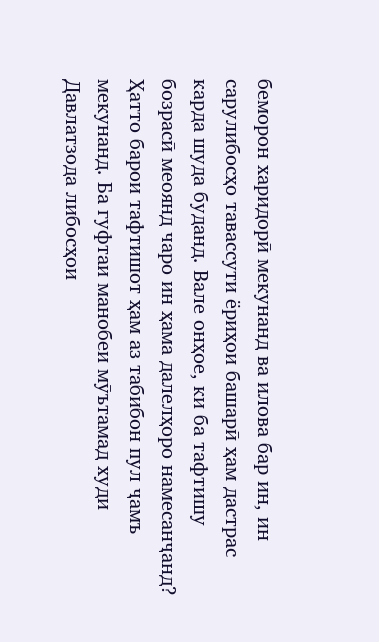беморон харидорӣ мекунанд ва илова бар ин, ин сарулибосҳо тавассути ёриҳои башарӣ ҳам дастрас карда шуда буданд. Вале онҳое, ки ба тафтишу бозрасӣ меоянд чаро ин ҳама далелҳоро намесанҷанд? Ҳатто барои тафтишот ҳам аз табибон пул ҷамъ мекунанд. Ба гуфтаи манобеи мӯътамад худи Давлатзода либосҳои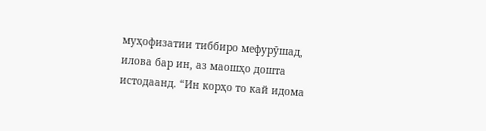муҳофизатии тиббиро мефурӯшад, илова бар ин, аз маошҳо дошта истодаанд. “Ин корҳо то кай идома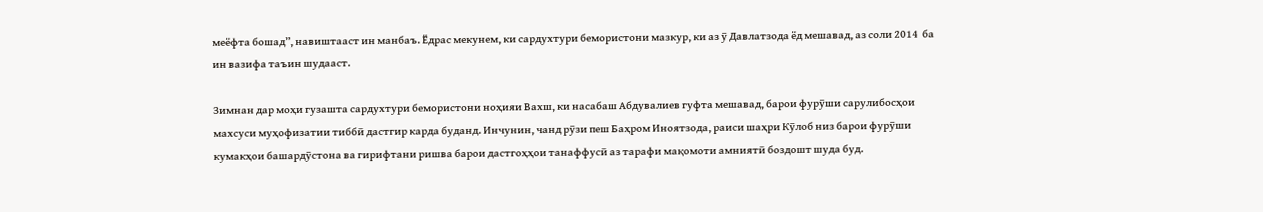меёфта бошад”, навиштааст ин манбаъ. Ёдрас мекунем, ки сардухтури бемористони мазкур, ки аз ӯ Давлатзода ёд мешавад, аз соли 2014  ба ин вазифа таъин шудааст.

Зимнан дар моҳи гузашта сардухтури бемористони ноҳияи Вахш, ки насабаш Абдувалиев гуфта мешавад, барои фурӯши сарулибосҳои махсуси муҳофизатии тиббӣ дастгир карда буданд. Инчунин, чанд рӯзи пеш Баҳром Иноятзода, раиси шаҳри Кӯлоб низ барои фурӯши кумакҳои башардӯстона ва гирифтани ришва барои дастгоҳҳои танаффусӣ аз тарафи мақомоти амниятӣ боздошт шуда буд.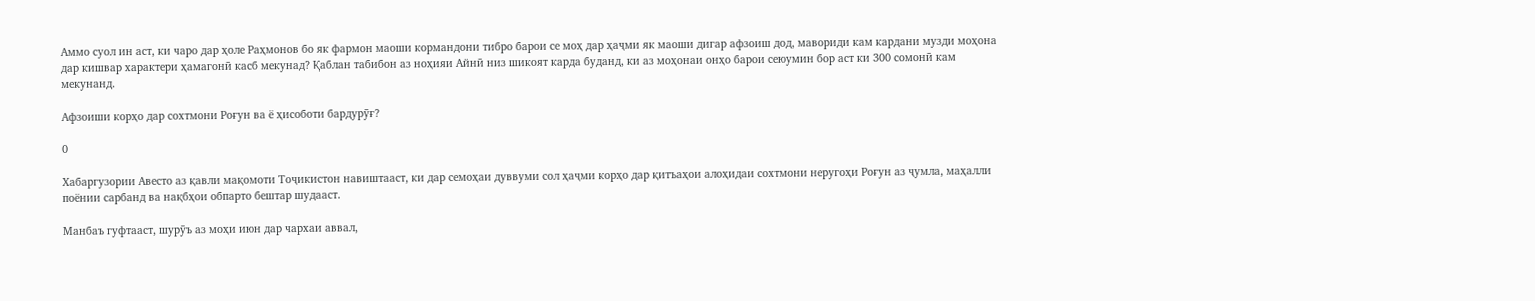Аммо суол ин аст, ки чаро дар ҳоле Раҳмонов бо як фармон маоши кормандони тибро барои се моҳ дар ҳаҷми як маоши дигар афзоиш дод, мавориди кам кардани музди моҳона дар кишвар характери ҳамагонӣ касб мекунад? Қаблан табибон аз ноҳияи Айнӣ низ шикоят карда буданд, ки аз моҳонаи онҳо барои сеюумин бор аст ки 300 сомонӣ кам мекунанд.

Афзоиши корҳо дар сохтмони Роғун ва ё ҳисоботи бардурӯғ?

0

Хабаргузории Авесто аз қавли мақомоти Тоҷикистон навиштааст, ки дар семоҳаи дуввуми сол ҳаҷми корҳо дар қитъаҳои алоҳидаи сохтмони неругоҳи Роғун аз ҷумла, маҳалли поёнии сарбанд ва нақбҳои обпарто бештар шудааст.

Манбаъ гуфтааст, шурӯъ аз моҳи июн дар чархаи аввал,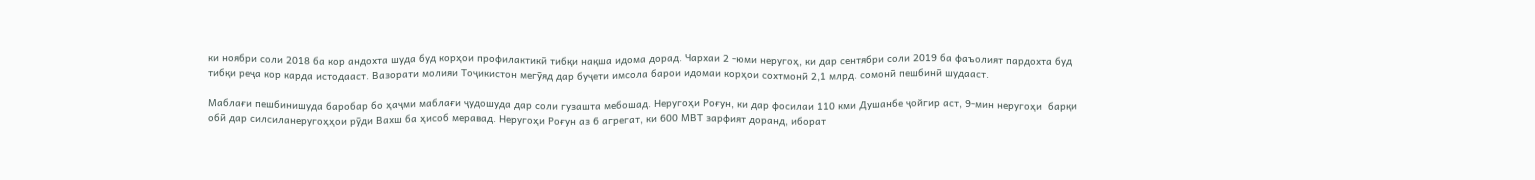ки ноябри соли 2018 ба кор андохта шуда буд корҳои профилактикӣ тибқи нақша идома дорад. Чархаи 2 -юми неругоҳ, ки дар сентябри соли 2019 ба фаъолият пардохта буд тибқи реҷа кор карда истодааст. Вазорати молияи Тоҷикистон мегӯяд дар буҷети имсола барои идомаи корҳои сохтмонӣ 2,1 млрд. сомонӣ пешбинӣ шудааст.

Маблағи пешбинишуда баробар бо ҳаҷми маблағи ҷудошуда дар соли гузашта мебошад. Неругоҳи Роғун, ки дар фосилаи 110 кми Душанбе ҷойгир аст, 9-мин неругоҳи  барқи обӣ дар силсиланеругоҳҳои рӯди Вахш ба ҳисоб меравад. Неругоҳи Роғун аз 6 агрегат, ки 600 МВТ зарфият доранд, иборат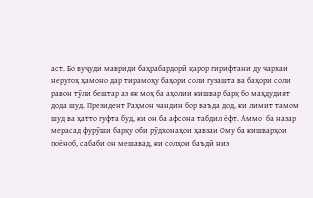аст. Бо вуҷуди мавриди баҳрабардорӣ қарор гирифтани ду чархаи неругоҳ ҳамоно дар тирамоҳу баҳори соли гузашта ва баҳори соли равон тӯли бештар аз як моҳ ба аҳолии кишвар барқ бо маҳдудият дода шуд. Президент Раҳмон чандин бор ваъда дод, ки лимит тамом шуд ва ҳатто гуфта буд, ки он ба афсона табдил ёфт. Аммо  ба назар мерасад фурӯши барқу оби рӯдхонаҳои ҳавзаи Ому ба кишварҳои поёноб, сабаби он мешавад, ки солҳои баъдӣ низ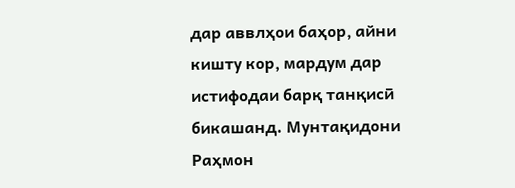дар аввлҳои баҳор, айни кишту кор, мардум дар истифодаи барқ танқисӣ бикашанд. Мунтақидони Раҳмон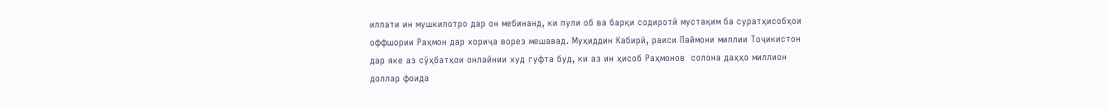иллати ин мушкилотро дар он мебинанд, ки пули об ва барқи содиротӣ мустақим ба суратҳисобҳои оффшории Раҳмон дар хориҷа ворез мешавад. Муҳиддин Кабирӣ, раиси Паймони миллии Тоҷикистон дар яке аз сӯҳбатҳои онлайнии худ гуфта буд, ки аз ин ҳисоб Раҳмонов  солона даҳҳо миллион доллар фоида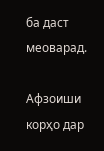ба даст меоварад.

Афзоиши корҳо дар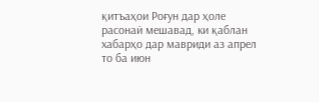қитъаҳои Роғун дар ҳоле расонаӣ мешавад, ки қаблан хабарҳо дар мавриди аз апрел то ба июн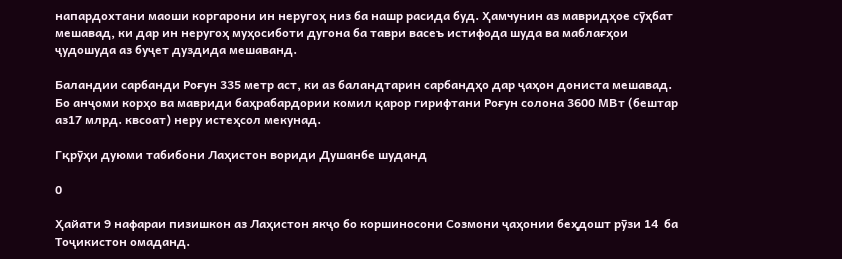напардохтани маоши коргарони ин неругоҳ низ ба нашр расида буд. Ҳамчунин аз мавридҳое сӯҳбат мешавад, ки дар ин неругоҳ муҳосиботи дугона ба таври васеъ истифода шуда ва маблағҳои ҷудошуда аз буҷет дуздида мешаванд.

Баландии сарбанди Роғун 335 метр аст, ки аз баландтарин сарбандҳо дар ҷаҳон дониста мешавад. Бо анҷоми корҳо ва мавриди баҳрабардории комил қарор гирифтани Роғун солона 3600 МВт (бештар аз17 млрд. квсоат) неру истеҳсол мекунад.

Гқрӯҳи дуюми табибони Лаҳистон вориди Душанбе шуданд

0

Ҳайати 9 нафараи пизишкон аз Лаҳистон якҷо бо коршиносони Созмони ҷаҳонии беҳдошт рӯзи 14  ба Тоҷикистон омаданд.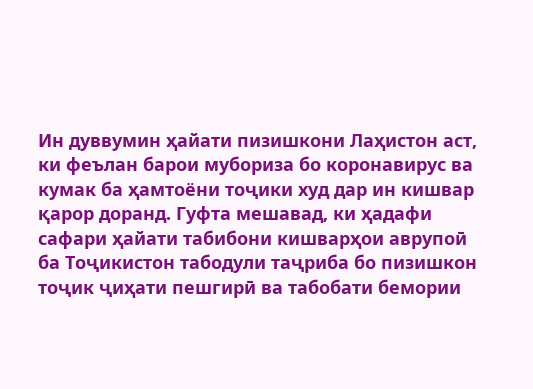Ин дуввумин ҳайати пизишкони Лаҳистон аст, ки феълан барои мубориза бо коронавирус ва кумак ба ҳамтоёни тоҷики худ дар ин кишвар қарор доранд. Гуфта мешавад, ки ҳадафи сафари ҳайати табибони кишварҳои аврупоӣ ба Тоҷикистон табодули таҷриба бо пизишкон тоҷик ҷиҳати пешгирӣ ва табобати бемории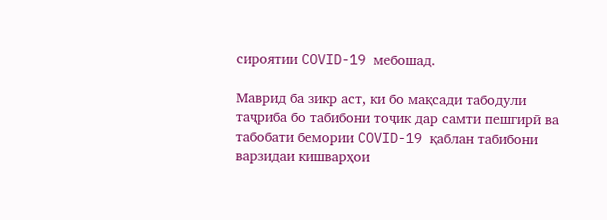сироятии COVID-19 мебошад.

Маврид ба зикр аст, ки бо мақсади табодули таҷриба бо табибони тоҷик дар самти пешгирӣ ва табобати бемории COVID-19 қаблан табибони варзидаи кишварҳои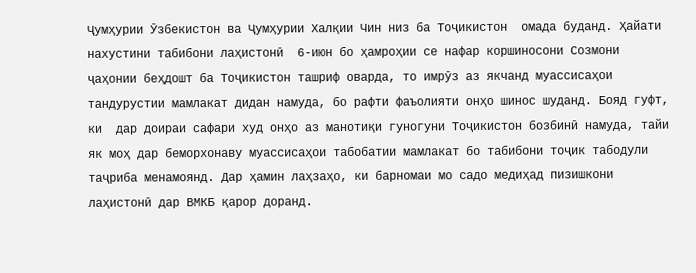Ҷумҳурии Ӯзбекистон ва Ҷумҳурии Халқии Чин низ ба Тоҷикистон  омада буданд. Ҳайати нахустини табибони лаҳистонӣ  6-июн бо ҳамроҳии се нафар коршиносони Созмони ҷаҳонии беҳдошт ба Тоҷикистон ташриф оварда, то имрӯз аз якчанд муассисаҳои тандурустии мамлакат дидан намуда, бо рафти фаъолияти онҳо шинос шуданд. Бояд гуфт, ки  дар доираи сафари худ онҳо аз манотиқи гуногуни Тоҷикистон бозбинӣ намуда, тайи як моҳ дар беморхонаву муассисаҳои табобатии мамлакат бо табибони тоҷик табодули таҷриба менамоянд. Дар ҳамин лаҳзаҳо, ки барномаи мо садо медиҳад пизишкони лаҳистонӣ дар ВМКБ қарор доранд.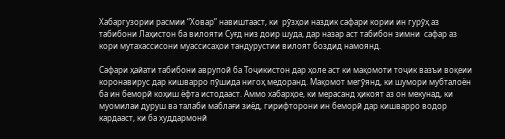Хабаргузории расмии “Ховар” навиштааст, ки  рӯзҳои наздик сафари кории ин гурӯҳ аз табибони Лаҳистон ба вилояти Суғд низ доир шуда, дар назар аст табибон зимни  сафар аз кори мутахассисони муассисаҳои тандурустии вилоят боздид намоянд.

Сафари ҳайати табибони аврупоӣ ба Тоҷикистон дар ҳоле аст ки мақомоти тоҷик вазъи воқеии коронавирус дар кишварро пӯшида нигоҳ медоранд. Мақомот мегӯянд, ки шумори мубталоён ба ин беморӣ коҳиш ёфта истодааст. Аммо хабарҳое, ки мерасанд ҳикоят аз он мекунад, ки муомилаи дуруш ва талаби маблағи зиёд, гирифторони ин беморӣ дар кишварро водор кардааст, ки ба худдармонӣ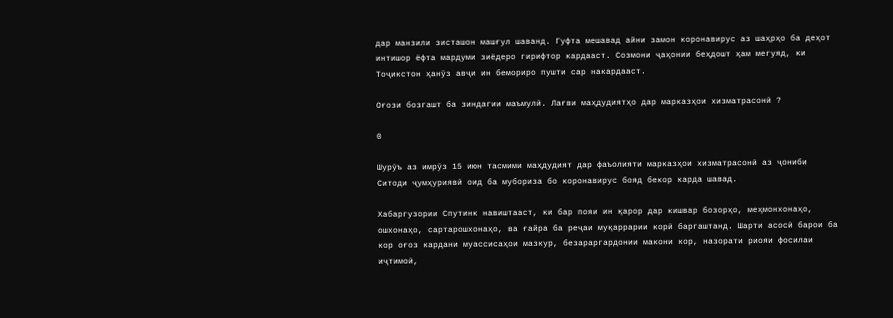дар манзили зисташон машғул шаванд. Гуфта мешавад айни замон коронавирус аз шаҳрҳо ба деҳот интишор ёфта мардуми зиёдеро гирифтор кардааст. Созмони ҷаҳонии беҳдошт ҳам мегуяд, ки Тоҷикстон ҳанӯз авҷи ин бемориро пушти сар накардааст.

Оғози бозгашт ба зиндагии маъмулӣ. Лағви маҳдудиятҳо дар марказҳои хизматрасонӣ ?

0

Шурӯъ аз имрӯз 15 июн тасмими маҳдудият дар фаъолияти марказҳои хизматрасонӣ аз ҷониби Ситоди ҷумҳуриявӣ оид ба мубориза бо коронавирус бояд бекор карда шавад.

Хабаргузории Спутинк навиштааст, ки бар пояи ин қарор дар кишвар бозорҳо, меҳмонхонаҳо, ошхонаҳо, сартарошхонаҳо, ва ғайра ба реҷаи муқаррарии корӣ баргаштанд. Шарти асосӣ барои ба кор оғоз кардани муассисаҳои мазкур, безараргардонии макони кор, назорати риояи фосилаи иҷтимоӣ,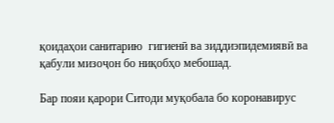қоидаҳои санитарию  гигиенӣ ва зиддиэпидемиявӣ ва қабули мизоҷон бо ниқобҳо мебошад.

Бар пояи қарори Ситоди муқобала бо коронавирус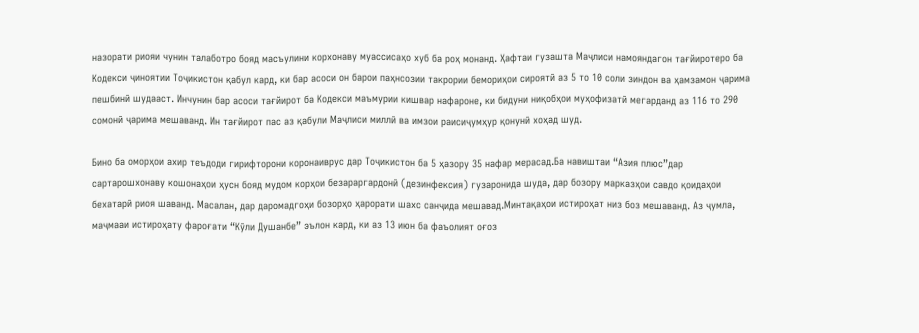назорати риояи чунин талаботро бояд масъулини корхонаву муассисаҳо хуб ба роҳ монанд. Ҳафтаи гузашта Маҷлиси намояндагон тағйиротеро ба Кодекси ҷиноятии Тоҷикистон қабул кард, ки бар асоси он барои паҳнсозии такрории бемориҳои сироятӣ аз 5 то 10 соли зиндон ва ҳамзамон ҷарима пешбинӣ шудааст. Инчунин бар асоси тағйирот ба Кодекси маъмурии кишвар нафароне, ки бидуни ниқобҳои муҳофизатӣ мегарданд аз 116 то 290 сомонӣ ҷарима мешаванд. Ин тағйирот пас аз қабули Маҷлиси миллӣ ва имзои раисиҷумҳур қонунӣ хоҳад шуд.

Бино ба оморҳои ахир теъдоди гирифторони коронаиврус дар Тоҷикистон ба 5 ҳазору 35 нафар мерасад.Ба навиштаи “Азия плюс”дар сартарошхонаву кошонаҳои ҳусн бояд мудом корҳои безараргардонӣ (дезинфексия) гузаронида шуда, дар бозору марказҳои савдо қоидаҳои бехатарӣ риоя шаванд. Масалан, дар даромадгоҳи бозорҳо ҳарорати шахс санҷида мешавад.Минтақаҳои истироҳат низ боз мешаванд. Аз ҷумла, маҷмааи истироҳату фароғати “Кӯли Душанбе” эълон кард, ки аз 13 июн ба фаъолият оғоз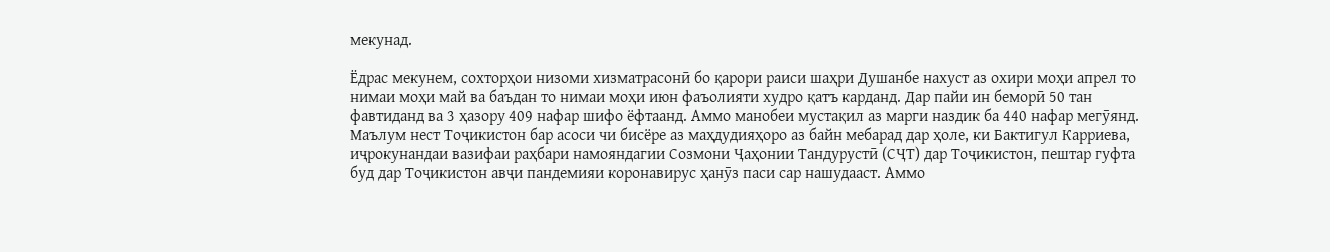мекунад.

Ёдрас мекунем, сохторҳои низоми хизматрасонӣ бо қарори раиси шаҳри Душанбе нахуст аз охири моҳи апрел то нимаи моҳи май ва баъдан то нимаи моҳи июн фаъолияти худро қатъ карданд. Дар пайи ин беморӣ 50 тан фавтиданд ва 3 ҳазору 409 нафар шифо ёфтаанд. Аммо манобеи мустақил аз марги наздик ба 440 нафар мегӯянд. Маълум нест Тоҷикистон бар асоси чи бисёре аз маҳдудияҳоро аз байн мебарад дар ҳоле, ки Бактигул Карриева, иҷрокунандаи вазифаи раҳбари намояндагии Созмони Ҷаҳонии Тандурустӣ (СҶТ) дар Тоҷикистон, пештар гуфта буд дар Тоҷикистон авҷи пандемияи коронавирус ҳанӯз паси сар нашудааст. Аммо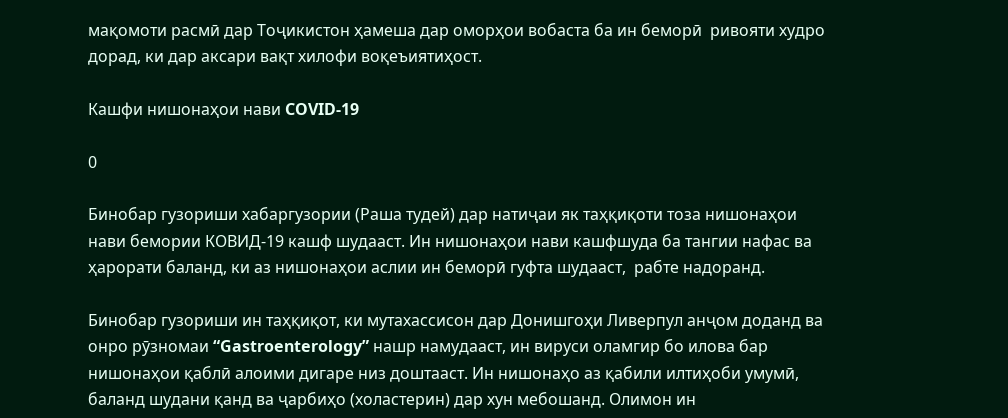мақомоти расмӣ дар Тоҷикистон ҳамеша дар оморҳои вобаста ба ин беморӣ  ривояти худро дорад, ки дар аксари вақт хилофи воқеъиятиҳост.

Кашфи нишонаҳои нави COVID-19

0

Бинобар гузориши хабаргузории (Раша тудей) дар натиҷаи як таҳқиқоти тоза нишонаҳои нави бемории КОВИД-19 кашф шудааст. Ин нишонаҳои нави кашфшуда ба тангии нафас ва ҳарорати баланд, ки аз нишонаҳои аслии ин беморӣ гуфта шудааст,  рабте надоранд.

Бинобар гузориши ин таҳқиқот, ки мутахассисон дар Донишгоҳи Ливерпул анҷом доданд ва онро рӯзномаи “Gastroenterology” нашр намудааст, ин вируси оламгир бо илова бар нишонаҳои қаблӣ алоими дигаре низ доштааст. Ин нишонаҳо аз қабили илтиҳоби умумӣ, баланд шудани қанд ва ҷарбиҳо (холастерин) дар хун мебошанд. Олимон ин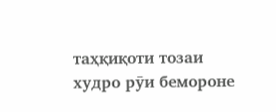таҳқиқоти тозаи худро рӯи бемороне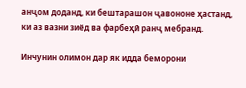анҷом доданд, ки бештарашон ҷавононе ҳастанд, ки аз вазни зиёд ва фарбеҳӣ ранҷ мебранд.

Инчунин олимон дар як идда беморони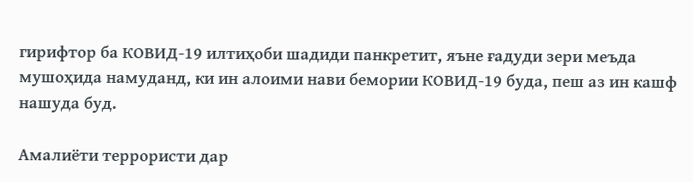гирифтор ба КОВИД-19 илтиҳоби шадиди панкретит, яъне ғадуди зери меъда мушоҳида намуданд, ки ин алоими нави бемории КОВИД-19 буда, пеш аз ин кашф нашуда буд.

Амалиёти террористи дар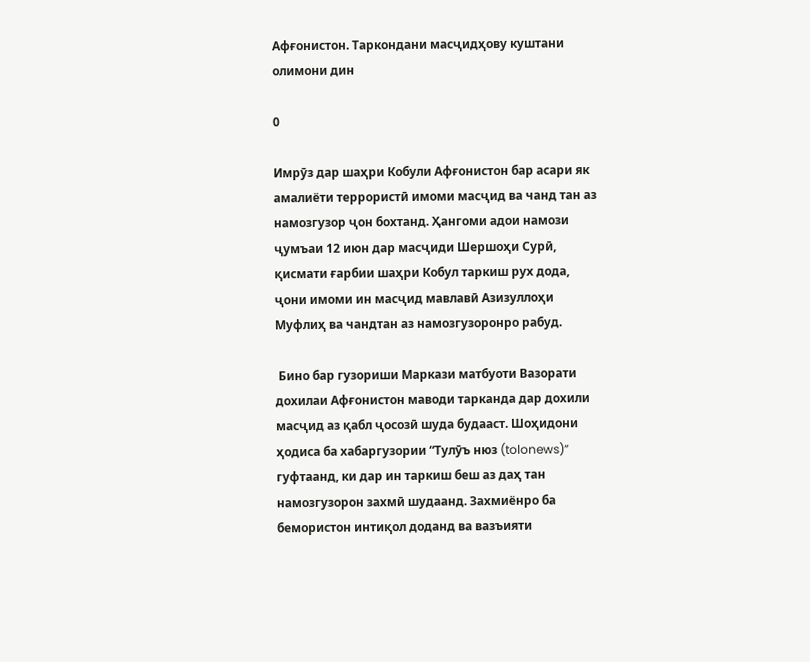Афғонистон. Таркондани масҷидҳову куштани олимони дин

0

Имрӯз дар шаҳри Кобули Афғонистон бар асари як амалиёти террористӣ имоми масҷид ва чанд тан аз намозгузор ҷон бохтанд. Ҳангоми адои намози ҷумъаи 12 июн дар масҷиди Шершоҳи Сурӣ, қисмати ғарбии шаҳри Кобул таркиш рух дода, ҷони имоми ин масҷид мавлавӣ Азизуллоҳи Муфлиҳ ва чандтан аз намозгузоронро рабуд.

 Бино бар гузориши Маркази матбуоти Вазорати дохилаи Афғонистон маводи тарканда дар дохили масҷид аз қабл ҷосозӣ шуда будааст. Шоҳидони ҳодиса ба хабаргузории “Тулӯъ нюз (tolonews)” гуфтаанд, ки дар ин таркиш беш аз даҳ тан намозгузорон захмӣ шудаанд. Захмиёнро ба бемористон интиқол доданд ва вазъияти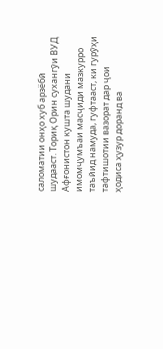саломатии онҳо хуб арзёбӣ шудааст. Ториқ Орин сухангӯи ВУД Афғонистон кушта шудани имомҷумъаи масҷиди мазкурро таъйид намуда, гуфтааст, ки гурӯҳи тафтишотии вазорат дар ҷои ҳодиса ҳузур доранд ва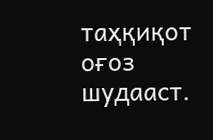таҳқиқот оғоз шудааст.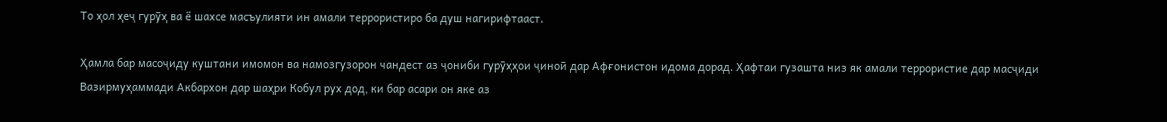То ҳол ҳеҷ гурӯҳ ва ё шахсе масъулияти ин амали террористиро ба душ нагирифтааст.

Ҳамла бар масоҷиду куштани имомон ва намозгузорон чандест аз ҷониби гурӯҳҳои ҷиноӣ дар Афғонистон идома дорад. Ҳафтаи гузашта низ як амали террористие дар масҷиди Вазирмуҳаммади Акбархон дар шаҳри Кобул рух дод, ки бар асари он яке аз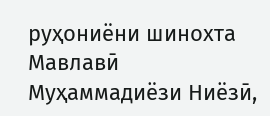руҳониёни шинохта Мавлавӣ Муҳаммадиёзи Ниёзӣ,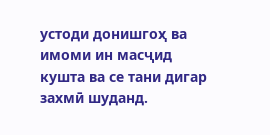устоди донишгоҳ ва имоми ин масҷид кушта ва се тани дигар захмӣ шуданд.